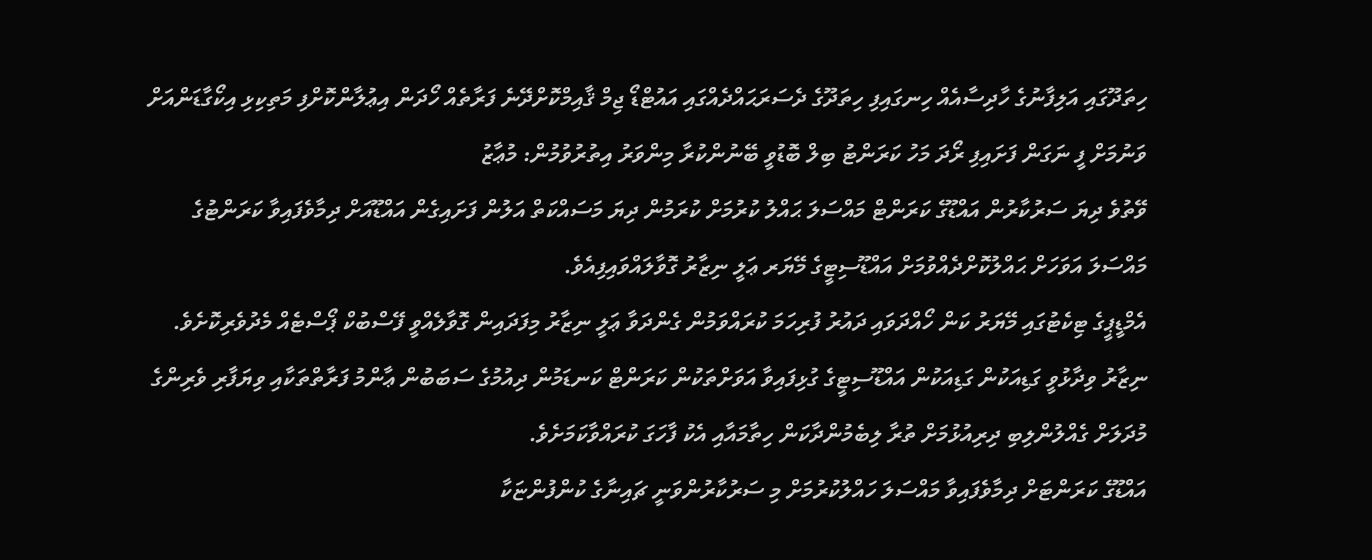ހިތަދޫގައި އަލިފާނުގެ ހާދިސާއެއް ހިނގައިފި ހިތަދޫގެ ދެސަރަޙައްދެއްގައި އައުޓްޑޯ ޖިމް ޤާއިމްކޮށްދޭނެ ފަރާތެއް ހޯދަން އިޢުލާންކޮށްފި މަތިކިޅި އިކޯގާޑަންއަށް ވަނުމަށް ފީ ނަގަން ފަށައިފި ރޯދަ މަހު ކަރަންޓު ބިލް ބޮޑުވީ ބޭނުންކުރާ މިންވަރު އިތުރުވުމުން: މުޢާޒު
ވޭތުވެ ދިޔަ ސަރުކާރުން އައްޑޫގެ ކަރަންޓް މައްސަލަ ޙައްލު ކުރުމަށް ކުރަމުން ދިޔަ މަސައްކަތް އަލުން ފަށައިގެން އައްޑޫއަށް ދިމާވެފައިވާ ކަރަންޓުގެ މައްސަލަ އަވަހަށް ޙައްލުކޮށްދެއްވުމަށް އައްޑޫސިޓީގެ މޭޔަރ ޢަލީ ނިޒާރު ގޮވާލައްވައިފިއެވެ.
އެމްޑީޕީގެ ޓިކެޓުގައި މޭޔަރު ކަން ހޯއްދަވައި ދައުރު ފުރިހަމަ ކުރައްވަމުން ގެންދަވާ ޢަލީ ނިޒާރު މިފަދައިން ގޮވާލެއްވީ ފޭސްބުކް ޕޯސްޓެއް މެދުވެރިކޮށެވެ. ނިޒާރު ވިދާޅުވީ ގަޑިއަކުން ގަޑިއަކުން އައްޑޫސިޓީގެ ގުޅިފައިވާ އަވަށްތަކުން ކަރަންޓް ކަނޑަމުން ދިއުމުގެ ސަބަބުން ޢާންމު ފަރާތްތަކާއި ވިޔަފާރި ވެރިންގެ މުދަލަށް ގެއްލުންލިބި ދިރިއުޅުމަށް ތުރާ ލިބެމުންދާކަން ހިތާމައާއި އެކު ފާހަގަ ކުރައްވާކަމަށެވެ.
އައްޑޫގެ ކަރަންޓަށް ދިމާވެފައިވާ މައްސަލަ ހައްލުކުރުމަށް މި ސަރުކާރުންވަނީ ޗައިނާގެ ކުންފުންޏަކާ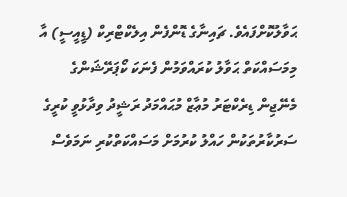ޙަވާލުކޮށްފައެވެ. ޗައިނާގެ ޑޮންފެން އިލެކްޓްރިކް (ޑީއީސީ) އާ މިމަސައްކަތް ޙަވާލު ކުރައްވަމުން ފެނަކަ ކޯޕަރޭޝަންގެ މެނޭޖިން ޑިރެކްޓަރު މުޢާޒް މުޙައްމަދު ރަޝީދު ވިދާޅުވީ ކުރީގެ ސަރުކާރުތަކުން ހައްލު ކުރުމަށް މަސައްކަތްކުރި ނަމަވެސް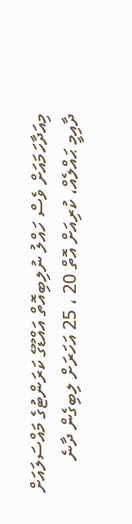މިއަދާހަމައަށް ވެސް ހައްލު ނުލިބިއޮތް އައްޑޫގެ ކަރަންޓުގެ މައްސަލައަށް ދާއިމީ ޙައްލެއް، ކުރިއަށް އޮތް 20 ، 25 އަހަރަށް ލިބިގެން ދާނެ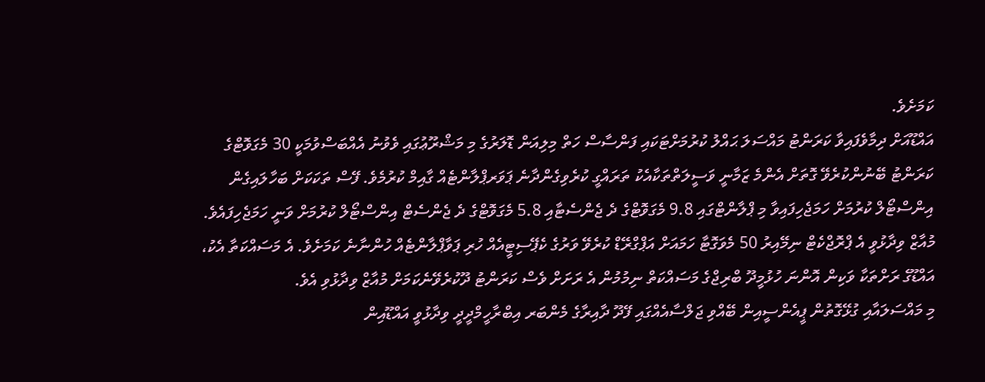ކަމަށެވެ.
އައްޑޫއަށް ދިމާވެފައިވާ ކަރަންޓު މައްސަލަ ޙައްލު ކުރުމަށްޓަކައި ފަންސާސް ހަތް މިލިއަން ޑޮލަރުގެ މި މަޝްރޫޢުގައި ވެވުނު އެއްބަސްވުމަކީ 30 މެގަވޮޓްގެ ކަރަންޓު ބޭނުންކުރެވޭ ގޮތަށް އެންމެ ޒަމާނީ ވަސީލަތްތަކާއެކު ތަރައްގީ ކުރެވިގެންދާނެ ޕަވަރޕްލާންޓެއް ގާއިމް ކުރުމެވެ. ފޭސް ތަކަކަށް ބަހާލައިގެން އިންސްޓޯލް ކުރުމަށް ހަމަޖެހިފައިވާ މި ޕްލާންޓްގައި 9.8 މެގަވޮޓްގެ ދެ ޖެންސެޓާއި 5.8 މެގަވޮޓްގެ ދެ ޖެންސެޓް އިންސްޓޯލް ކުރުމަށް ވަނީ ހަމަޖެހިފައެވެ. މުއާޒް ވިދާޅުވީ އެ ޕްރޮޖްކެޓް ނިމޭއިރު 50 މެވަގޮޓާ ހަމައަށް އަޕްގްރޭޑް ކުރެވޭ ވަރުގެ ކެޕޭސިޓީއެއް ހުރި ޕަވާޕްލާންޓެއް ހުންނާނެ ކަމަށެވެ. އެ މަސައްކަތާ އެކު، އައްޑޫގެ ރަށްތަކާ ވަކިން އޮންނަ ހުޅުމީދޫ ބްރިޖްގެ މަސައްކަތް ނިމުމުން އެ ރަށަށް ވެސް ކަރަންޓު ދޫކުރެވޭނެކަމަށް މުއާޒް ވިދާޅުވި އެވެ.
މި މައްސަލައާއި ގުޅޭގޮތުން ޕީއެންސީއިން ބޭއްވި ޖަލްސާއެއްގައި ފޭދޫ ދާއިރާގެ މެންބަރ އިބްރާހީމްދީދީ ވިދާޅުވީ އައްޑޫއިން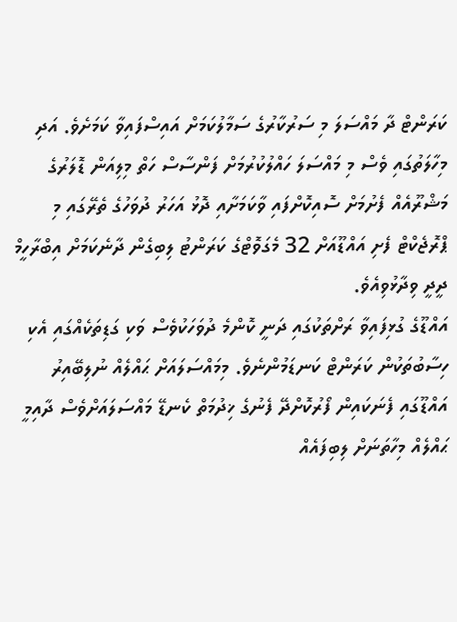ކަރަންޓް ދާ މައްސަލަ މި ސަރުކާރުގެ ސަމާލުކަމަށް އައިސްފައިވާ ކަމަށެވެ. އަދި މިހާލަތުގައި ވެސް މި މައްސަލަ ހައްލުކުރުމަށް ފަންސާސް ހަތް މިލިއަން ޑޮލަރުގެ މަޝްރޫއެއް ފެށުމަށް ސޮއިކޮށްފައި ވާކަމަށާއި ދޮޅު އަހަރު ދުވަހުގެ ތެރޭގައި މި ޕްރޮޖެކްޓް ފެށި އައްޑޫއަށް 32 މެގަވޮޓްގެ ކަރަންޓު ލިބިގެން ދާނެކަމަށް އިބްރާހީމް ދީދީ ވިދާޅުވިއެވެ.
އައްޑޫގެ ގުޅިފައިވާ ރަށްތަކުގައި ދަނީ ކޮންމެ ދުވަހަކުވެސް ވަކި ގަޑިތަކެއްގައި އެކި ހިސާބުތަކުން ކަރަންޓް ކަނޑަމުންނެވެ. މިމައްސަލައަށް ޙައްލެއް ނުލިބޭއިރު އައްޑޫގައި ފެނަކައިން ފޯރުކޮށްދޭ ފެނުގެ ޚިދުމަތް ކެނޑޭ މައްސަލައަށްވެސް ދާއިމީ ޙައްލެއް މިހާތަނަށް ލިބިފައެއް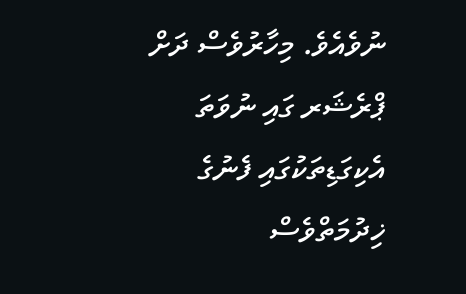ނުވެއެވެ. މިހާރުވެސް ދަށް ޕްރެޝަރ ގައި ނުވަތަ އެކިގަޑިތަކުގައި ފެނުގެ ޚިދުމަތްވެސް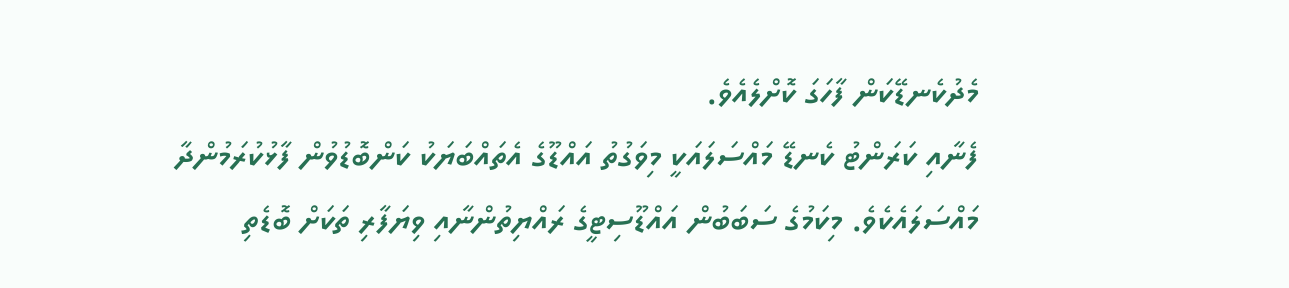މެދުކެނޑޭކަން ފާހަގަ ކޮށްލެއެވެ.
ފެނާއި ކަރަންޓު ކެނޑޭ މައްސަލައަކީ މިވަގުތު އައްޑޫގެ އެތައްބަޔަކު ކަންބޮޑުވުން ފާޅުކުރަމުންދާ މައްސަލައެކެވެ. މިކަމުގެ ސަބަބުން އައްޑޫސިޓީގެ ރައްޔިތުންނާއި ވިޔަފާރި ތަކަށް ބޮޑެތި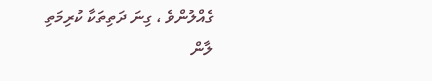ގެއްލުންވެ ، ގިނަ ދަތިތަކާ ކުރިމަތި ލާން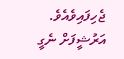ޖެހިފައިވެއެވެ.
އަރުޝީފަށް ނެގީ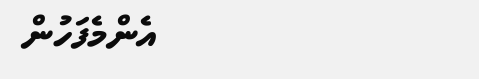އެންމެފަހުން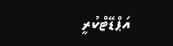އަޕްޑޭޓްކުރީ